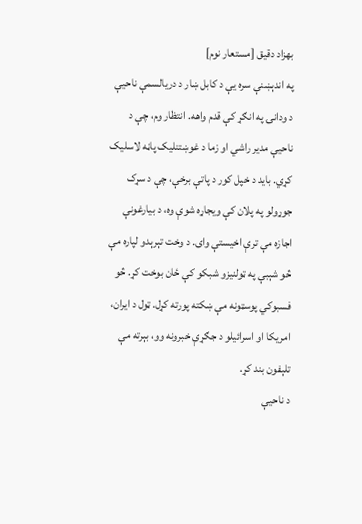بهزاد دقیق [مستعار نوم]
په اندېښنې سره یې د کابل ښار د دریالسمې ناحیې د ودانۍ په انګړ کې قدم واهه. انتظار وم، چې د ناحیې مدیر راشي او زما د غوښتنلیک پاڼه لاسلیک کړي. باید د خپل کور د پاتې برخې، چې د سړک جوړولو په پلان کې ویجاړه شوې وه، د بیارغونې اجازه مې ترې اخیستې وای. د وخت تېرېدو لپاره مې څو شېبې په ټولنیزو شبکو کې ځان بوخت کړ. څو فسبوکي پوسټونه مې ښکته پورته کړل. ټول د ایران، امریکا او اسرائیلو د جګړې خبرونه وو، بېرته مې تلېفون بند کړ.
د ناحیې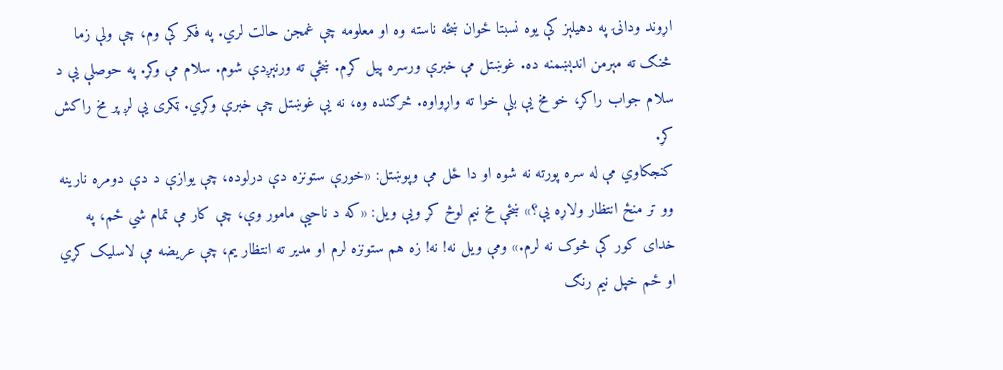اړوند ودانۍ په دهیلېز کې یوه نسبتا ځوان ښځه ناسته وه او معلومه چې غمجن حالت لري. په فکر کې وم، چې ولې زما څنګ ته مېرمن اندېښمنه ده. غوښتل مې خبرې ورسره پیل کړم. ښځې ته ورنېږدې شوم. سلام مې وکړ. په حوصلې یې د سلام جواب راکړ، خو مخ یې بلې خوا ته واړواوه. څرګنده وه، نه یې غوښتل چې خبرې وکړي. ټکری یې لږ پر مخ راکش کړ.
کنجکاوي مې له سره پورته نه شوه او دا ځل مې وپوښتل: «خورې ستونزه دې درلوده، چې یوازې د دې دومره نارینه وو تر منځ انتظار ولاړه یې؟» ښځې مخ نیم لوڅ کړ ویې ویل: «که د ناحیې مامور وې، چې کار مې تمام شي ځم، په خدای کور کې څوک نه لرم.» ومې ویل نه! نه! زه هم ستونزه لرم او مدیر ته انتظار یم، چې عریضه مې لاسلیک کړي او ځم خپل نیم رنګ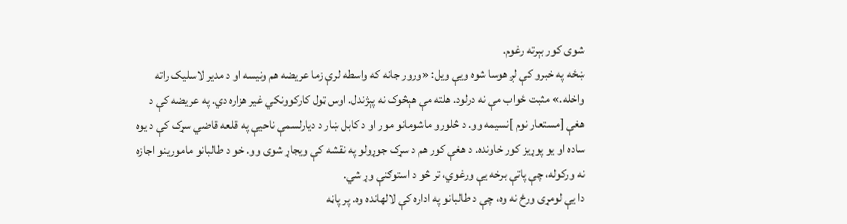شوی کور بېرته رغوم.
ښځه په خبرو کې لږ هوسا شوه ویې ویل: «ورور جانه که واسطه لرې زما عریضه هم ونیسه او د مدیر لاسلیک راته واخله.» مثبت ځواب مې نه درلود. هلته مې هېڅوک نه پېژندل. اوس ټول کارکوونکي غیر هزاره دي. په عریضه کې د هغې [مستعار نوم ]نسیمه وو. د څلورو ماشومانو مور او د کابل ښار د دیارلسمې ناحیې په قلعه قاضي سړک کې د یوه ساده او یو پوړیز کور خاونده. د هغې کور هم د سړک جوړولو په نقشه کې ویجاړ شوی وو. خو د طالبانو مامورینو اجازه نه ورکوله، چې پاتې برخه یې ورغوي، تر څو د استوګنې وړ شي.
دا یې لومړی ورځ نه وه، چې د طالبانو په اداره کې لالهانده وه. پر پاڼه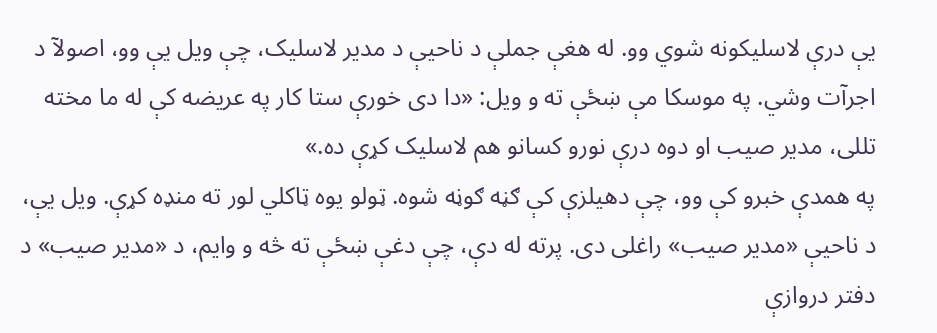یې درې لاسلیکونه شوي وو. له هغې جملې د ناحیې د مدیر لاسلیک، چې ویل یې وو، اصولآ د اجرآت وشي. په موسکا مې ښځې ته و ویل: «دا دی خورې ستا کار په عریضه کې له ما مخته تللی، مدیر صیب او دوه درې نورو کسانو هم لاسلیک کړې ده.»
په همدې خبرو کې وو، چې دهیلزې کې ګڼه ګوڼه شوه. ټولو یوه ټاکلي لور ته منډه کړې. ویل یې، د ناحیې «مدیر صیب» راغلی دی. پرته له دې، چې دغې ښځې ته څه و وایم، د «مدیر صیب» د دفتر دروازې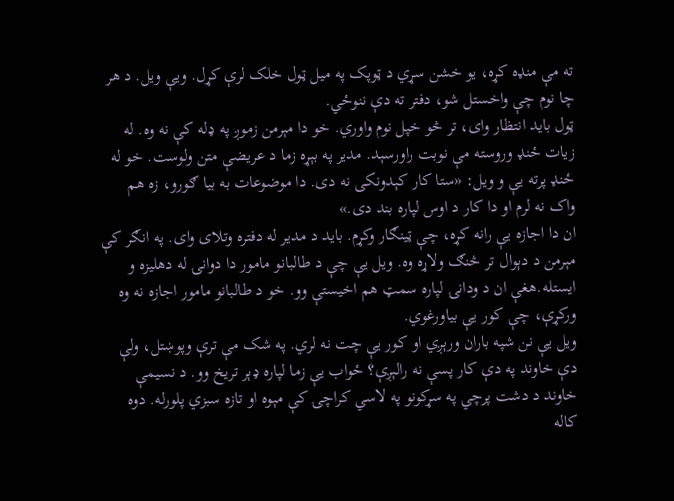ته مې منډه کړه، یو خشن سړي د ټوپک په میل ټول خلک لرې کړل. ویې ویل. د هر چا نوم چې واخستل شو، دفتر ته دې ننوځي.
ټول باید انتظار وای، تر څو خپل نوم واوري. خو دا مېرمن زموږ په ډله کې نه وه. له زیات ځنډ وروسته مې نوبت راورسېد. مدیر په بېړه زما د عریضې متن ولوست. خو له ځنډ پرته یې و ویل: «ستا کار کېدونکی نه دی. دا موضوعات به بیا ګورو، زه هم واک نه لرم او دا کار د اوس لپاره بند دی.»
ان دا اجازه یې رانه کړه، چې ټینګار وکړم. باید د مدیر له دفتره وتلای وای. په انګر کې مېرمن د دېوال تر څنګ ولاړه وه. ویل یې چې د طالبانو مامور دا دوانۍ له دهلیزه و ایستله.هغې ان د ودانۍ لپاره سمټ هم اخیستې وو. خو د طالبانو مامور اجازه نه وه ورکړې، چې کور یې بیاورغوي.
ویل یې نن شپه باران ورېږي او کور یې چت نه لري. په شک مې ترې وپوښتل، ولې دې خاوند په دې کار پسې نه رالېږې؟ ځواب یې زما لپاره ډېر تریخ وو. د نسیمې خاوند د دشت پرچي په سړکونو په لاسي کراچۍ کې مېوه او تازه سبزي پلورله. دوه کاله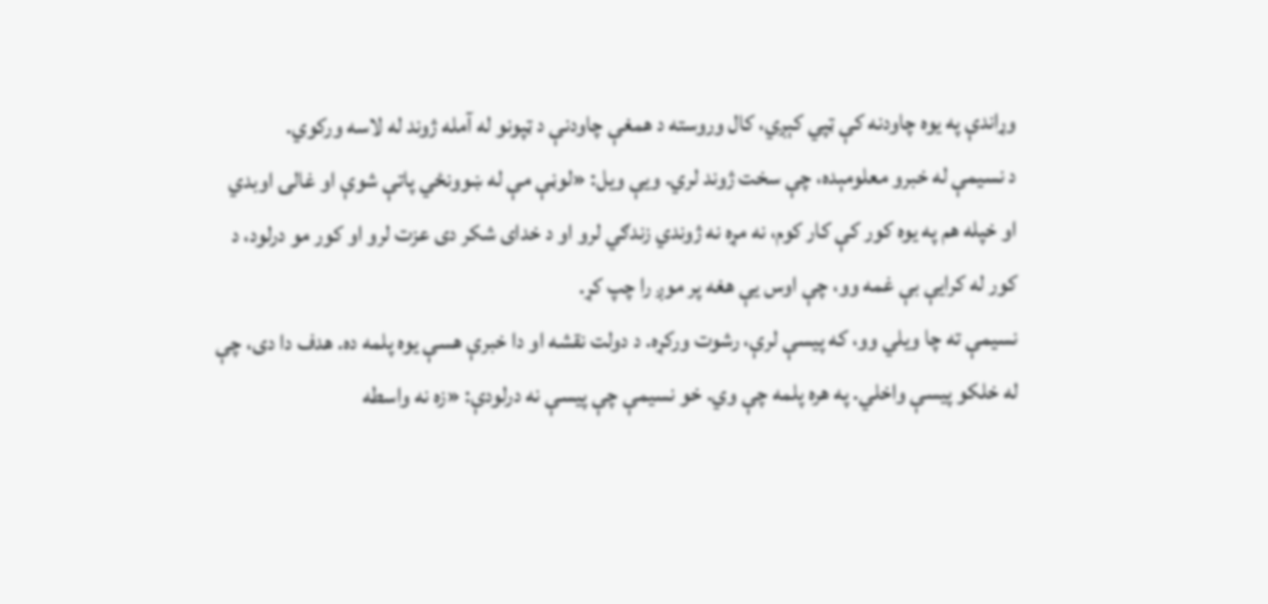وړاندې په یوه چاودنه کې ټپي کېږي، کال وروسته د همغې چاودنې د ټپونو له آمله ژوند له لاسه ورکوي.
د نسیمې له خبرو معلومېده، چې سخت ژوند لري. ویې ویل: «لوڼې مې له ښوونځي پاتې شوې او غالۍ اوبدي او خپله هم په یوه کور کې کار کوم، نه مړه نه ژوندي زندګي لرو او د خدای شکر دی عزت لرو او کور مو درلود، د کور له کرایې بې غمه وو، چې اوس یې هغه پر موږ را چپ کړ.
نسیمې ته چا ویلي وو، که پیسې لرې، رشوت ورکړه. د دولت نقشه او دا خبرې هسې یوه پلمه ده. هدف دا دی، چې له خلکو پیسې واخلي. په هره پلمه چې وي. خو نسیمې چې پیسې نه درلودې: «زه نه واسطه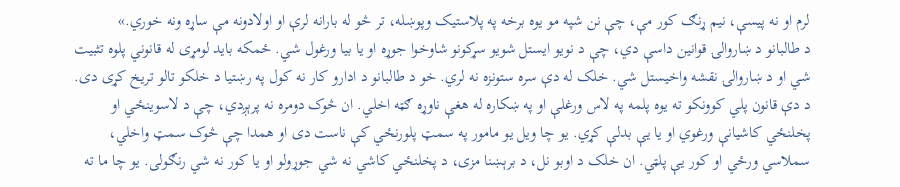لرم او نه پیسې، نیم ړنګ کور مې، چې نن شپه مو یوه برخه په پلاستیک وپوښله، تر څو له بارانه لرې او اولادونه مې ساړه ونه خوري.»
د طالبانو د ښاروالۍ قوانین داسې دي، چې د نویو ایستل شویو سړکونو شاوخوا جوړه او یا بیا ورغول شي. ځمکه باید لومړی له قانوني پلوه تثبیت شي او د ښاروالۍ نقشه واخیستل شي. خلک له دې سره ستونزه نه لري. خو د طالبانو د ادارو کار نه کول په رښتیا د خلکو تالو تریخ کړی دی.
د دې قانون پلي کوونکو ته یوه پلمه په لاس ورغلې او په ښکاره له هغې ناوړه ګټه اخلي. ان څوک دومره نه پرېږدي، چې د لاسوینځي او پخلنځي کاشیانې ورغوي او یا یې بدلې کړي. یو چا ویل یو مامور په سمټ پلورنځي کې ناست دی او همدا چې څوک سمټ واخلي، سملاسي ورځي او کور یې پلټي. ان خلک د اوبو نل، د برېښنا مزی، د پخلنځي کاشي نه شي جوړولو او یا کور نه شي رنګولی. یو چا ما ته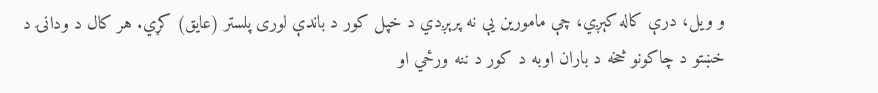و ویل، درې کاله کېږي، چې مامورین یې نه پرېږدي د خپل کور د باندې لوری پلستر (عایق) کړي. هر کال د ودانۍ د خښتو د چاکونو څخه د باران اوبه د کور د ننه ورځي او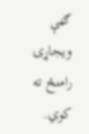ګڼې ویجاړۍ رامنځ ته کوي.